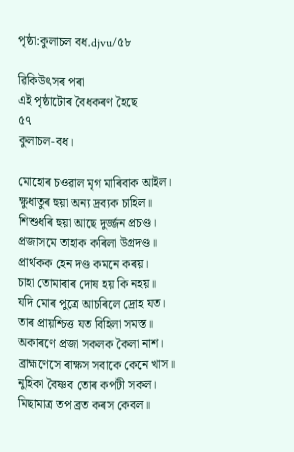পৃষ্ঠা:কুলাচল বধ.djvu/৫৮

ৱিকিউৎসৰ পৰা
এই পৃষ্ঠাটোৰ বৈধকৰণ হৈছে
৫৭
কুলাচল-বধ।

মোহোৰ চওৱাল মৃগ মাৰিবাক আইল।
ক্ষুধাতুৰ হুয়া অন্য দ্ৰব্যক চাহিল॥
শিশুধৰি হুয়া আছে দুৰ্জ্জন প্ৰচণ্ড।
প্ৰজাসমে তাহাক কৰিলা উগ্ৰদণ্ড॥
প্ৰাৰ্থকক হেন দণ্ড কমনে কৰয়।
চাহা তোমাৰাৰ দোষ হয় কি নহয়॥
যদি মোৰ পুত্ৰে আচৰিলে দ্ৰোহ যত।
তাৰ প্ৰায়শ্চিত্ত যত বিহিলা সমস্ত॥
অকাৰণে প্ৰজা সকলক কৈলা নাশ।
ব্ৰাহ্মণেসে ৰাক্ষস সবাকে কেনে খাস॥
নুহিকা বৈষ্ণব তোৰ কপটী সকল।
মিছামাত্ৰ তপ ব্ৰত কৰস কেবল॥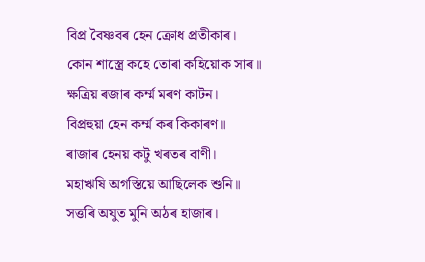বিপ্ৰ বৈষ্ণবৰ হেন ক্ৰোধ প্ৰতীকাৰ।
কোন শাস্ত্ৰে কহে তোৰা কহিয়োক সাৰ॥
ক্ষত্ৰিয় ৰজাৰ কৰ্ম্ম মৰণ কাটন।
বিপ্ৰহুয়া হেন কৰ্ম্ম কৰ কিকাৰণ॥
ৰাজাৰ হেনয় কটু খৰতৰ বাণী।
মহাঋষি অগস্তিয়ে আছিলেক শুনি॥
সত্তৰি অযুত মুনি অঠৰ হাজাৰ।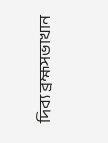দিব্য ব্ৰহ্মসভাখান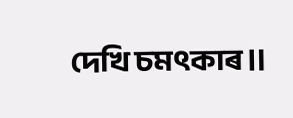দেখি চমৎকাৰ॥